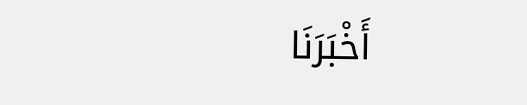أَخْبَرَنَا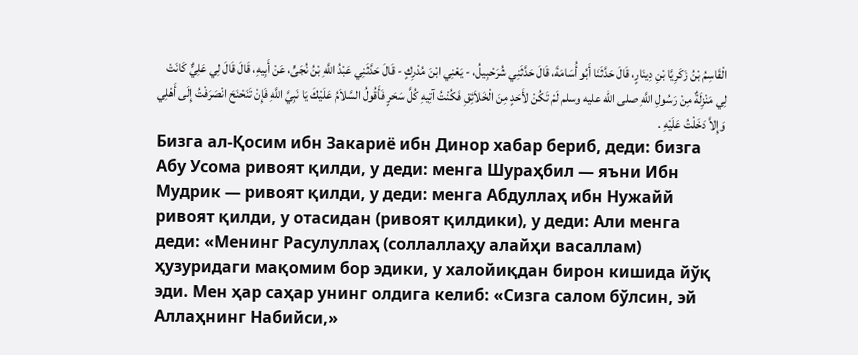الْقَاسِمُ بْنُ زَكَرِيَّا بْنِ دِينَارٍ، قَالَ حَدَّثَنَا أَبُو أُسَامَةَ، قَالَ حَدَّثَنِي شُرَحْبِيلُ، - يَعْنِي ابْنَ مُدْرِكٍ - قَالَ حَدَّثَنِي عَبْدُ اللَّهِ بْنُ نُجَىٍّ، عَنْ أَبِيهِ، قَالَ قَالَ لِي عَلِيٌّ كَانَتْ لِي مَنْزِلَةٌ مِنْ رَسُولِ اللَّهِ صلى الله عليه وسلم لَمْ تَكُنْ لأَحَدٍ مِنَ الْخَلاَئِقِ فَكُنْتُ آتِيهِ كُلَّ سَحَرٍ فَأَقُولُ السَّلاَمُ عَلَيْكَ يَا نَبِيَّ اللَّهِ فَإِنْ تَنَحْنَحَ انْصَرَفْتُ إِلَى أَهْلِي وَإِلاَّ دَخَلْتُ عَلَيْهِ .
Бизга ал-Қосим ибн Закариё ибн Динор хабар бериб, деди: бизга Абу Усома ривоят қилди, у деди: менга Шураҳбил — яъни Ибн Мудрик — ривоят қилди, у деди: менга Абдуллаҳ ибн Нужайй ривоят қилди, у отасидан (ривоят қилдики), у деди: Али менга деди: «Менинг Расулуллаҳ (соллаллаҳу алайҳи васаллам) ҳузуридаги мақомим бор эдики, у халойиқдан бирон кишида йўқ эди. Мен ҳар саҳар унинг олдига келиб: «Сизга салом бўлсин, эй Аллаҳнинг Набийси,»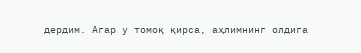дердим. Агар у томоқ қирса, аҳлимнинг олдига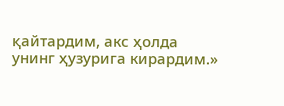қайтардим, акс ҳолда унинг ҳузурига кирардим.»